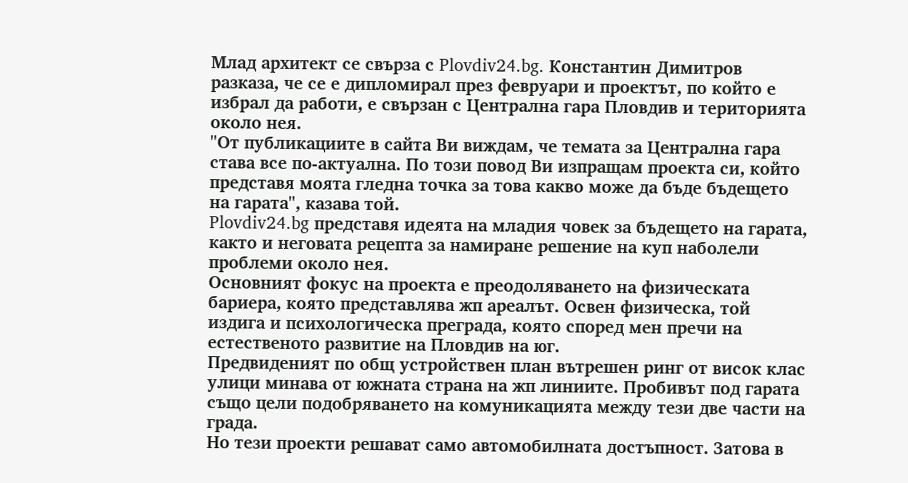Млад архитект се свърза с Plovdiv24.bg. Константин Димитров разказа, че се е дипломирал през февруари и проектът, по който е избрал да работи, е свързан с Централна гара Пловдив и територията около нея.
"От публикациите в сайта Ви виждам, че темата за Централна гара става все по-актуална. По този повод Ви изпращам проекта си, който представя моята гледна точка за това какво може да бъде бъдещето на гарата", казава той.
Plovdiv24.bg представя идеята на младия човек за бъдещето на гарата, както и неговата рецепта за намиране решение на куп наболели проблеми около нея.
Основният фокус на проекта е преодоляването на физическата бариера, която представлява жп ареалът. Освен физическа, той издига и психологическа преграда, която според мен пречи на естественото развитие на Пловдив на юг.
Предвиденият по общ устройствен план вътрешен ринг от висок клас улици минава от южната страна на жп линиите. Пробивът под гарата също цели подобряването на комуникацията между тези две части на града.
Но тези проекти решават само автомобилната достъпност. Затова в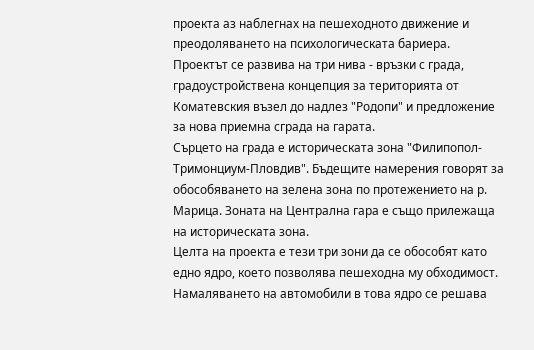проекта аз наблегнах на пешеходното движение и преодоляването на психологическата бариера.
Проектът се развива на три нива - връзки с града, градоустройствена концепция за територията от Коматевския възел до надлез "Родопи" и предложение за нова приемна сграда на гарата.
Сърцето на града е историческата зона "Филипопол-Тримонциум-Пловдив". Бъдещите намерения говорят за обособяването на зелена зона по протежението на р. Марица. Зоната на Централна гара е също прилежаща на историческата зона.
Целта на проекта е тези три зони да се обособят като едно ядро, което позволява пешеходна му обходимост. Намаляването на автомобили в това ядро се решава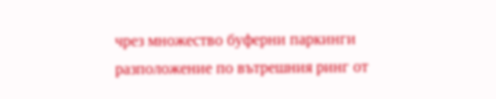чрез множество буферни паркинги разположение по вътрешния ринг от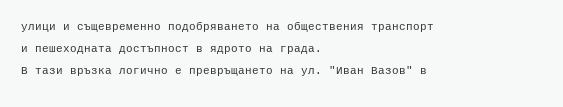улици и същевременно подобряването на обществения транспорт и пешеходната достъпност в ядрото на града.
В тази връзка логично е превръщането на ул. "Иван Вазов" в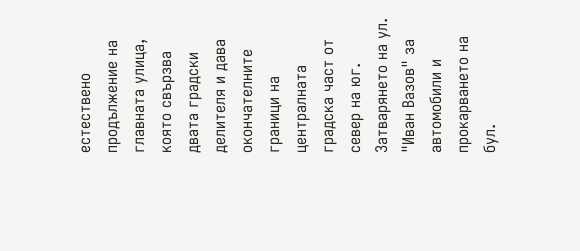естествено продължение на главната улица, която свързва двата градски делителя и дава окончателните граници на централната градска част от север на юг.
Затварянето на ул. "Иван Вазов" за автомобили и прокарването на бул.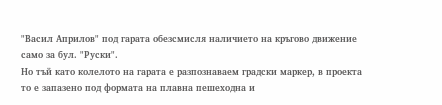"Васил Априлов" под гарата обезсмисля наличието на кръгово движение само за бул. "Руски".
Но тъй като колелото на гарата е разпознаваем градски маркер, в проекта то е запазено под формата на плавна пешеходна и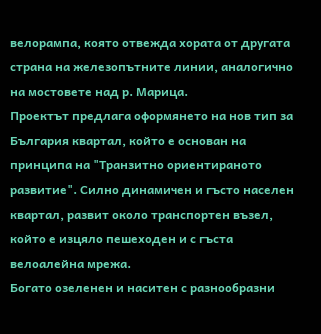велорампа, която отвежда хората от другата страна на железопътните линии, аналогично на мостовете над р. Марица.
Проектът предлага оформянето на нов тип за България квартал, който е основан на принципа на "Транзитно ориентираното развитие". Силно динамичен и гъсто населен квартал, развит около транспортен възел, който е изцяло пешеходен и с гъста велоалейна мрежа.
Богато озеленен и наситен с разнообразни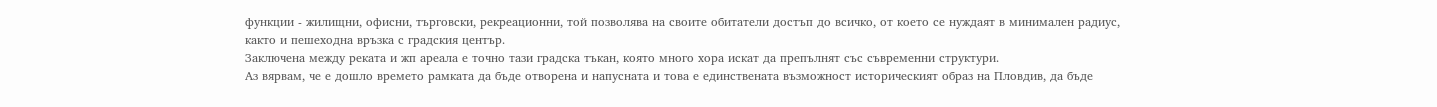функции - жилищни, офисни, търговски, рекреационни, той позволява на своите обитатели достъп до всичко, от което се нуждаят в минимален радиус, както и пешеходна връзка с градския център.
Заключена между реката и жп ареала е точно тази градска тъкан, която много хора искат да препълнят със съвременни структури.
Аз вярвам, че е дошло времето рамката да бъде отворена и напусната и това е единствената възможност историческият образ на Пловдив, да бъде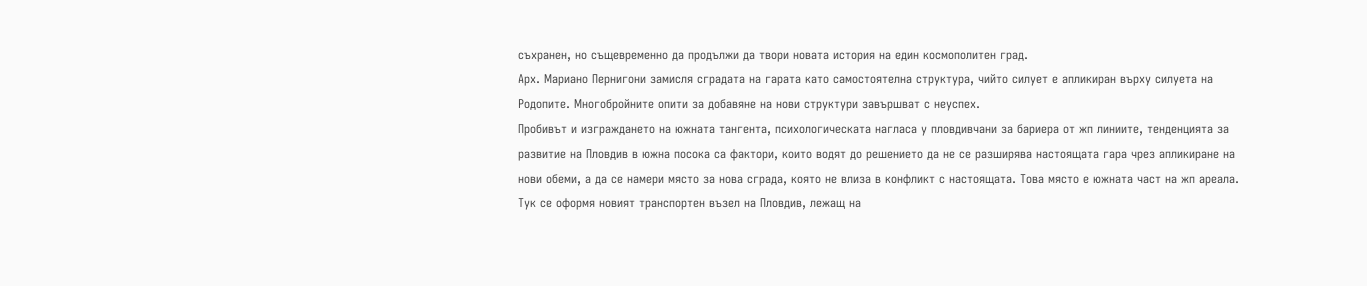съхранен, но същевременно да продължи да твори новата история на един космополитен град.
Арх. Мариано Пернигони замисля сградата на гарата като самостоятелна структура, чийто силует е апликиран върху силуета на Родопите. Многобройните опити за добавяне на нови структури завършват с неуспех.
Пробивът и изграждането на южната тангента, психологическата нагласа у пловдивчани за бариера от жп линиите, тенденцията за развитие на Пловдив в южна посока са фактори, които водят до решението да не се разширява настоящата гара чрез апликиране на нови обеми, а да се намери място за нова сграда, която не влиза в конфликт с настоящата. Това място е южната част на жп ареала.
Тук се оформя новият транспортен възел на Пловдив, лежащ на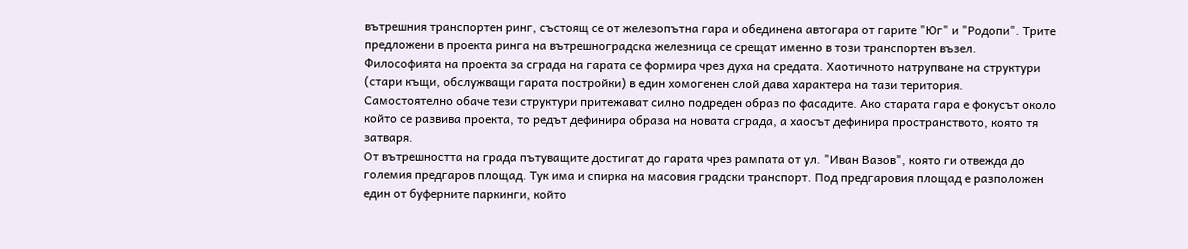вътрешния транспортен ринг, състоящ се от железопътна гара и обединена автогара от гарите "Юг" и "Родопи". Трите предложени в проекта ринга на вътрешноградска железница се срещат именно в този транспортен възел.
Философията на проекта за сграда на гарата се формира чрез духа на средата. Хаотичното натрупване на структури (стари къщи, обслужващи гарата постройки) в един хомогенен слой дава характера на тази територия.
Самостоятелно обаче тези структури притежават силно подреден образ по фасадите. Ако старата гара е фокусът около който се развива проекта, то редът дефинира образа на новата сграда, а хаосът дефинира пространството, която тя затваря.
От вътрешността на града пътуващите достигат до гарата чрез рампата от ул. "Иван Вазов", която ги отвежда до големия предгаров площад. Тук има и спирка на масовия градски транспорт. Под предгаровия площад е разположен един от буферните паркинги, който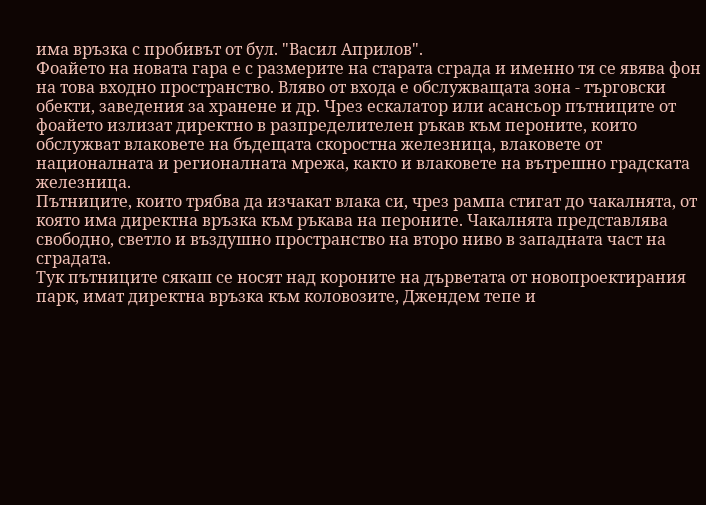има връзка с пробивът от бул. "Васил Априлов".
Фоайето на новата гара е с размерите на старата сграда и именно тя се явява фон на това входно пространство. Вляво от входа е обслужващата зона - търговски обекти, заведения за хранене и др. Чрез ескалатор или асансьор пътниците от фоайето излизат директно в разпределителен ръкав към пероните, които обслужват влаковете на бъдещата скоростна железница, влаковете от националната и регионалната мрежа, както и влаковете на вътрешно градската железница.
Пътниците, които трябва да изчакат влака си, чрез рампа стигат до чакалнята, от която има директна връзка към ръкава на пероните. Чакалнята представлява свободно, светло и въздушно пространство на второ ниво в западната част на сградата.
Тук пътниците сякаш се носят над короните на дърветата от новопроектирания парк, имат директна връзка към коловозите, Джендем тепе и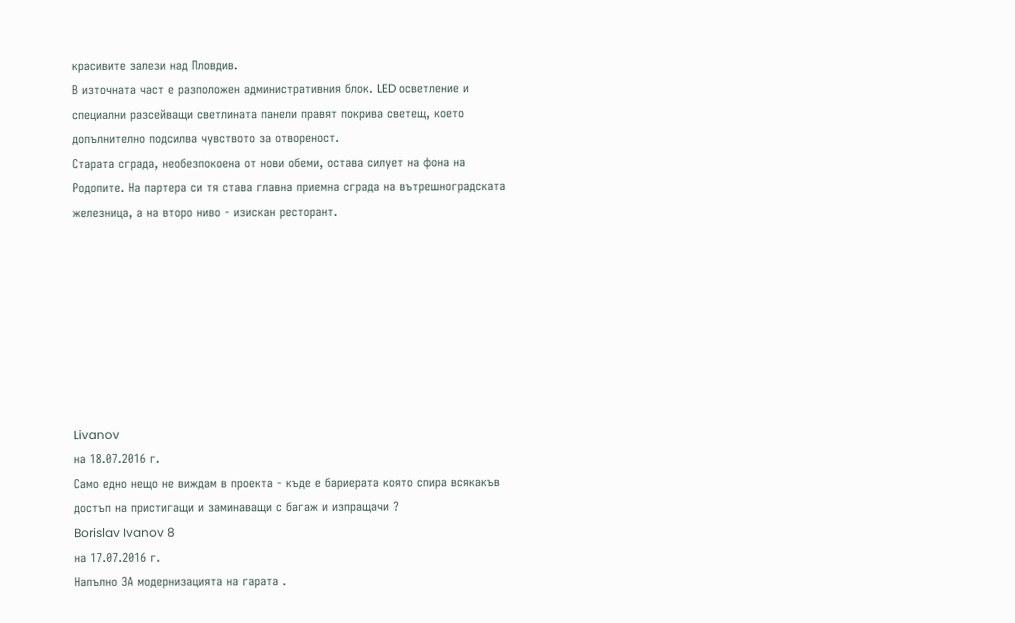красивите залези над Пловдив.
В източната част е разположен административния блок. LED осветление и специални разсейващи светлината панели правят покрива светещ, което допълнително подсилва чувството за отвореност.
Старата сграда, необезпокоена от нови обеми, остава силует на фона на Родопите. На партера си тя става главна приемна сграда на вътрешноградската железница, а на второ ниво - изискан ресторант.








Livanov
на 18.07.2016 г.
Само едно нещо не виждам в проекта - къде е бариерата която спира всякакъв достъп на пристигащи и заминаващи с багаж и изпращачи ?
Borislav Ivanov 8
на 17.07.2016 г.
Напълно ЗА модернизацията на гарата .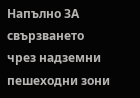Напълно ЗА свързването чрез надземни пешеходни зони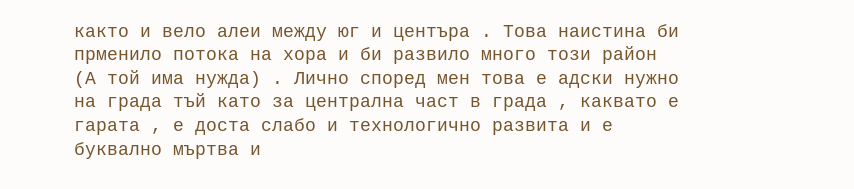както и вело алеи между юг и центъра . Това наистина би прменило потока на хора и би развило много този район (А той има нужда) . Лично според мен това е адски нужно на града тъй като за централна част в града , каквато е гарата , е доста слабо и технологично развита и е буквално мъртва и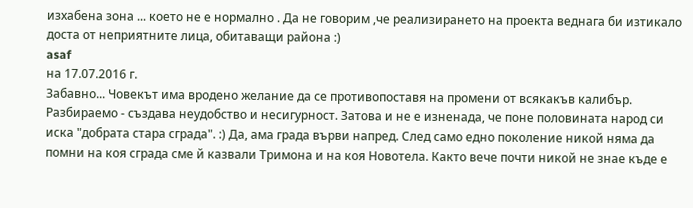изхабена зона ... което не е нормално . Да не говорим ,че реализирането на проекта веднага би изтикало доста от неприятните лица, обитаващи района :)
asaf
на 17.07.2016 г.
Забавно... Човекът има вродено желание да се противопоставя на промени от всякакъв калибър. Разбираемо - създава неудобство и несигурност. Затова и не е изненада, че поне половината народ си иска "добрата стара сграда". :) Да, ама града върви напред. След само едно поколение никой няма да помни на коя сграда сме й казвали Тримона и на коя Новотела. Както вече почти никой не знае къде е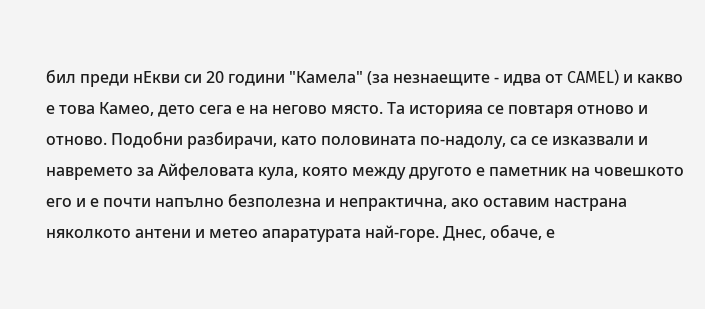бил преди нЕкви си 20 години "Камела" (за незнаещите - идва от CAMEL) и какво е това Камео, дето сега е на негово място. Та историяа се повтаря отново и отново. Подобни разбирачи, като половината по-надолу, са се изказвали и навремето за Айфеловата кула, която между другото е паметник на човешкото его и е почти напълно безполезна и непрактична, ако оставим настрана няколкото антени и метео апаратурата най-горе. Днес, обаче, е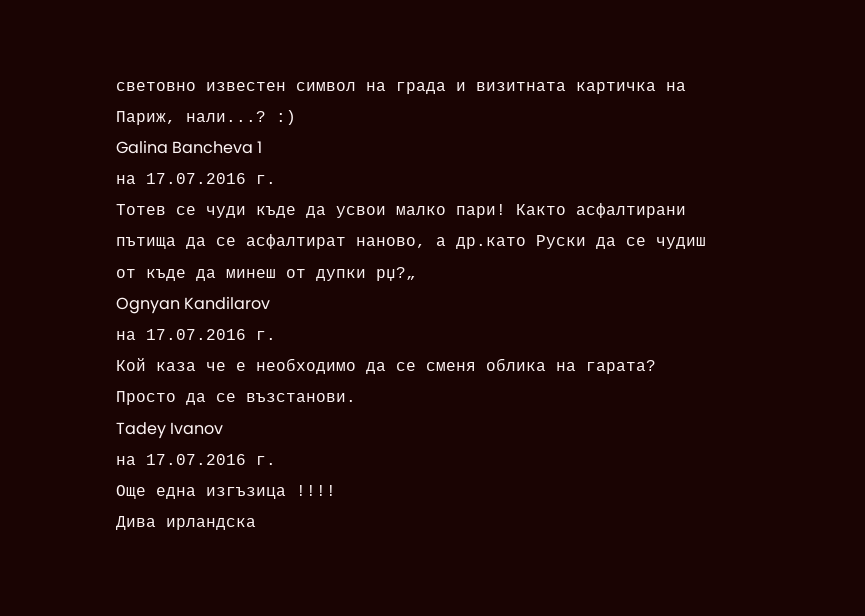световно известен символ на града и визитната картичка на Париж, нали...? :)
Galina Bancheva 1
на 17.07.2016 г.
Тотев се чуди къде да усвои малко пари! Както асфалтирани пътища да се асфалтират наново, а др.като Руски да се чудиш от къде да минеш от дупки рџ?„
Ognyan Kandilarov
на 17.07.2016 г.
Кой каза че е необходимо да се сменя облика на гарата? Просто да се възстанови.
Tadey Ivanov
на 17.07.2016 г.
Още една изгъзица !!!!
Дива ирландска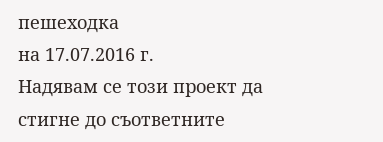пешеходка
на 17.07.2016 г.
Надявам се този проект да стигне до съответните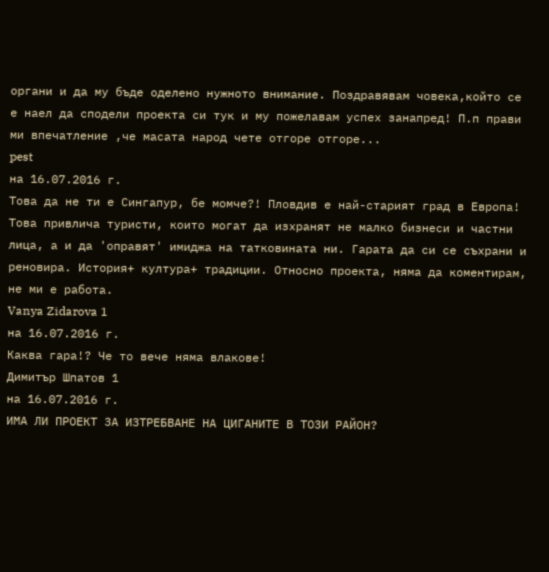органи и да му бъде оделено нужното внимание. Поздравявам човека,който се е наел да сподели проекта си тук и му пожелавам успех занапред! П.п прави ми впечатление ,че масата народ чете отгоре отгоре...
pest
на 16.07.2016 г.
Това да не ти е Сингапур, бе момче?! Пловдив е най-старият град в Европа! Това привлича туристи, които могат да изхранят не малко бизнеси и частни лица, а и да 'оправят' имиджа на татковината ни. Гарата да си се съхрани и реновира. История+ култура+ традиции. Относно проекта, няма да коментирам, не ми е работа.
Vanya Zidarova 1
на 16.07.2016 г.
Каква гара!? Че то вече няма влакове!
Димитър Шпатов 1
на 16.07.2016 г.
ИМА ЛИ ПРОЕКТ ЗА ИЗТРЕБВАНЕ НА ЦИГАНИТЕ В ТОЗИ РАЙОН?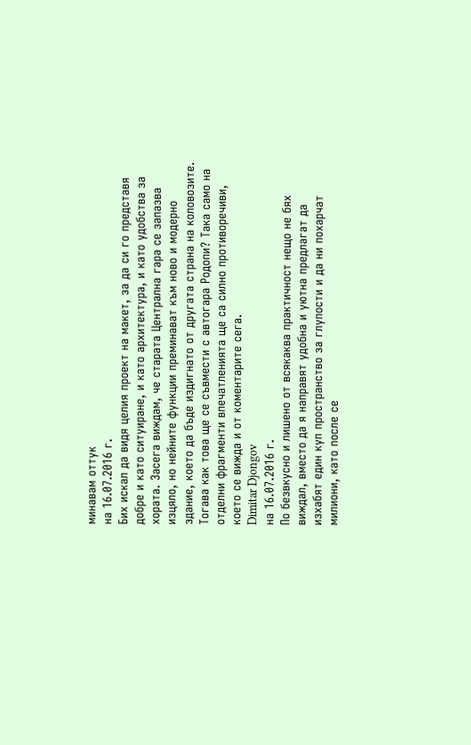минавам оттук
на 16.07.2016 г.
Бих искал да видя целия проект на макет, за да си го представя добре и като ситуиране, и като архитектура, и като удобства за хората. Засега виждам, че старата Централна гара се запазва изцяло, но нейните функции преминават към ново и модерно здание, което да бъде издигнато от другата страна на коловозите. Тогава как това ще се съвмести с автогара Родопи? Така само на отделни фрагменти впечатленията ще са силно противоречиви, което се вижда и от коментарите сега.
Dimitar Djongov
на 16.07.2016 г.
По безвкусно и лишено от всякаква практичност нещо не бях виждал, вместо да я направят удобна и уютна предлагат да изхабят един куп пространство за глупости и да ни похарчат милиони, като после се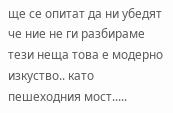ще се опитат да ни убедят че ние не ги разбираме тези неща това е модерно изкуство.. като пешеходния мост.....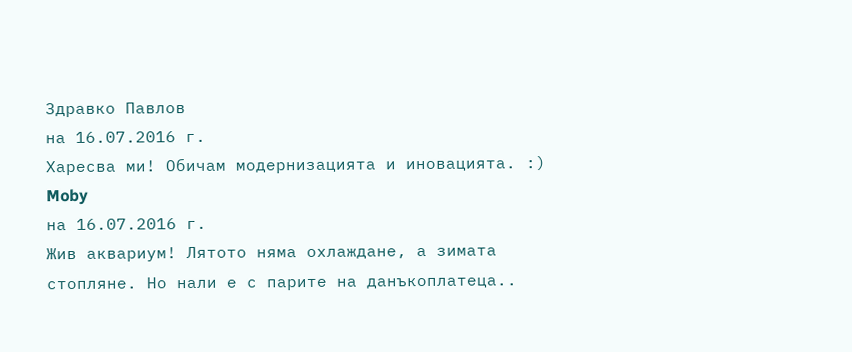Здравко Павлов
на 16.07.2016 г.
Харесва ми! Обичам модернизацията и иновацията. :)
Moby
на 16.07.2016 г.
Жив аквариум! Лятото няма охлаждане, а зимата стопляне. Но нали е с парите на данъкоплатеца..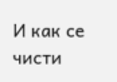И как се чисти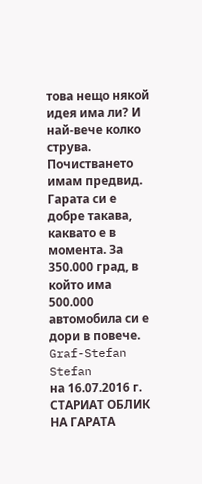това нещо някой идея има ли? И най-вече колко струва. Почистването имам предвид. Гарата си е добре такава, каквато е в момента. За 350.000 град, в който има 500.000 автомобила си е дори в повече.
Graf-Stefan Stefan
на 16.07.2016 г.
СТАРИАТ ОБЛИК НА ГАРАТА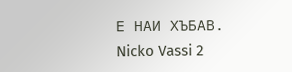Е НАИ ХЪБАВ.
Nicko Vassi 2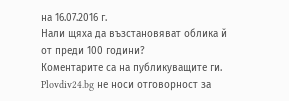на 16.07.2016 г.
Нали щяха да възстановяват облика й от преди 100 години?
Коментарите са на публикуващите ги. Plovdiv24.bg не носи отговорност за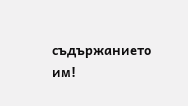съдържанието им!